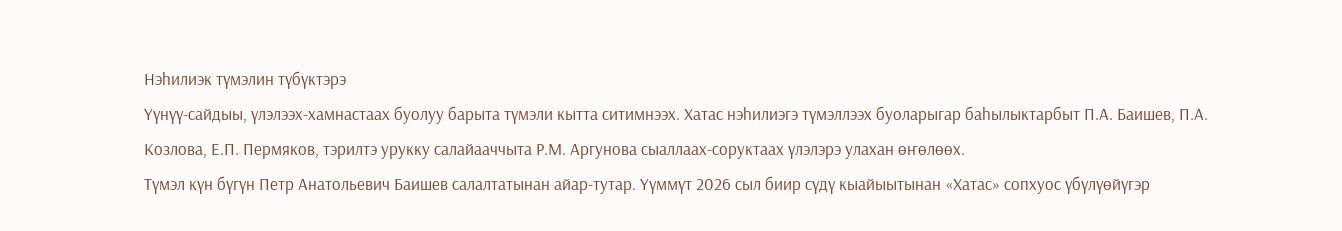Нэһилиэк түмэлин түбүктэрэ
Үүнүү-сайдыы, үлэлээх-хамнастаах буолуу барыта түмэли кытта ситимнээх. Хатас нэһилиэгэ түмэллээх буоларыгар баһылыктарбыт П.А. Баишев, П.А. Козлова, Е.П. Пермяков, тэрилтэ урукку салайааччыта Р.М. Аргунова сыаллаах-соруктаах үлэлэрэ улахан өҥөлөөх.
Түмэл күн бүгүн Петр Анатольевич Баишев салалтатынан айар-тутар. Үүммүт 2026 сыл биир сүдү кыайыытынан «Хатас» сопхуос үбүлүөйүгэр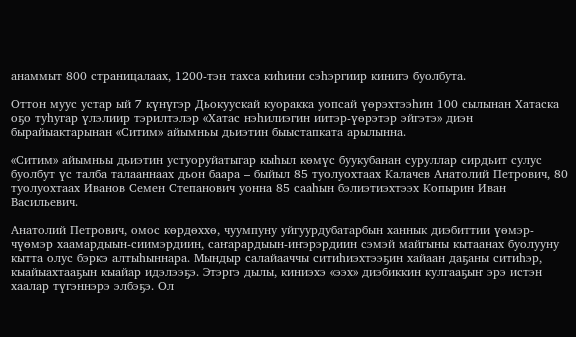анаммыт 800 страницалаах, 1200-тэн тахса киһини сэһэргиир кинигэ буолбута.

Оттон муус устар ый 7 күнүгэр Дьокуускай куоракка уопсай үөрэхтээһин 100 сылынан Хатаска оҕо туһугар үлэлиир тэрилтэлэр «Хатас нэһилиэгин иитэр-үөрэтэр эйгэтэ» диэн бырайыактарынан «Ситим» айымньы дьиэтин быыстапката арылынна.

«Ситим» айымньы дьиэтин устуоруйатыгар кыһыл көмүс буукубанан суруллар сирдьит сулус буолбут үс талба талааннаах дьон баара – быйыл 85 туолуохтаах Калачев Анатолий Петрович, 80 туолуохтаах Иванов Семен Степанович уонна 85 сааһын бэлиэтиэхтээх Копырин Иван Васильевич.

Анатолий Петрович, омос көрдөххө, чуумпуну уйгуурдубатарбын ханнык диэбиттии үөмэр-чүөмэр хаамардыын-сиимэрдиин, саҥарардыын-иҥэрэрдиин сэмэй майгыны кытаанах буолууну кытта олус бэркэ алтыһыннара. Мындыр салайааччы ситиһиэхтээҕин хайаан даҕаны ситиһэр, кыайыахтааҕын кыайар идэлээҕэ. Этэргэ дылы, киниэхэ «ээх» диэбиккин кулгааҕыҥ эрэ истэн хаалар түгэннэрэ элбэҕэ. Ол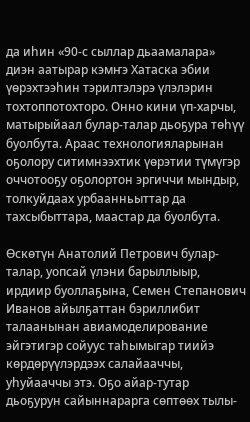да иһин «90-с сыллар дьаамалара» диэн аатырар кэмҥэ Хатаска эбии үөрэхтээһин тэрилтэлэрэ үлэлэрин тохтоппотохторо. Онно кини үп-харчы, матырыйаал булар-талар дьоҕура төһүү буолбута. Араас технологияларынан оҕолору ситимнээхтик үөрэтии түмүгэр оччотооҕу оҕолортон эргиччи мындыр, толкуйдаах урбаанньыттар да тахсыбыттара, маастар да буолбута.

Өскөтүн Анатолий Петрович булар-талар, уопсай үлэни барыллыыр, ирдиир буоллаҕына, Семен Степанович Иванов айылҕаттан бэриллибит талаанынан авиамоделирование эйгэтигэр сойуус таһымыгар тиийэ көрдөрүүлэрдээх салайааччы, уһуйааччы этэ. Оҕо айар-тутар дьоҕурун сайыннарарга сөптөөх тылы-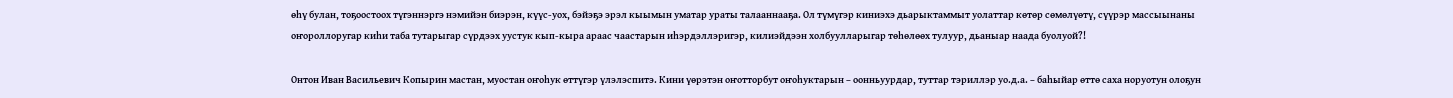өһү булан, тоҕоостоох түгэннэргэ нэмийэн биэрэн, күүс-уох, бэйэҕэ эрэл кыымын уматар ураты талааннааҕа. Ол түмүгэр киниэхэ дьарыктаммыт уолаттар көтөр сөмөлүөтү, сүүрэр массыынаны оҥороллоругар киһи таба тутарыгар сүрдээх уустук кып-кыра араас чаастарын иһэрдэллэригэр, килиэйдээн холбуулларыгар төһөлөөх тулуур, дьаныар наада буолуой?!

Онтон Иван Васильевич Копырин мастан, муостан оҥоһук өттүгэр үлэлэспитэ. Кини үөрэтэн оҥотторбут оҥоһуктарын – оонньуурдар, туттар тэриллэр уо.д.а. – баһыйар өттө саха норуотун олоҕун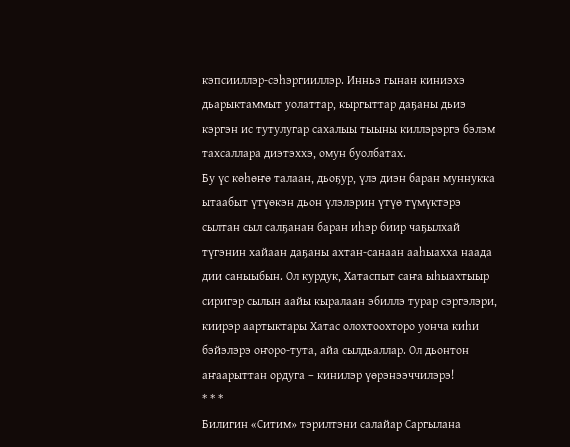кэпсииллэр-сэһэргииллэр. Инньэ гынан киниэхэ дьарыктаммыт уолаттар, кыргыттар даҕаны дьиэ кэргэн ис тутулугар сахалыы тыыны киллэрэргэ бэлэм тахсаллара диэтэххэ, омун буолбатах.
Бу үс көһөҥө талаан, дьоҕур, үлэ диэн баран муннукка ытаабыт үтүөкэн дьон үлэлэрин үтүө түмүктэрэ сылтан сыл салҕанан баран иһэр биир чаҕылхай түгэнин хайаан даҕаны ахтан-санаан ааһыахха наада дии саныыбын. Ол курдук, Хатаспыт саҥа ыһыахтыыр сиригэр сылын аайы кыралаан эбиллэ турар сэргэлэри, киирэр аартыктары Хатас олохтоохторо уонча киһи бэйэлэрэ оҥоро-тута, айа сылдьаллар. Ол дьонтон аҥаарыттан ордуга – кинилэр үөрэнээччилэрэ!
* * *
Билигин «Ситим» тэрилтэни салайар Саргылана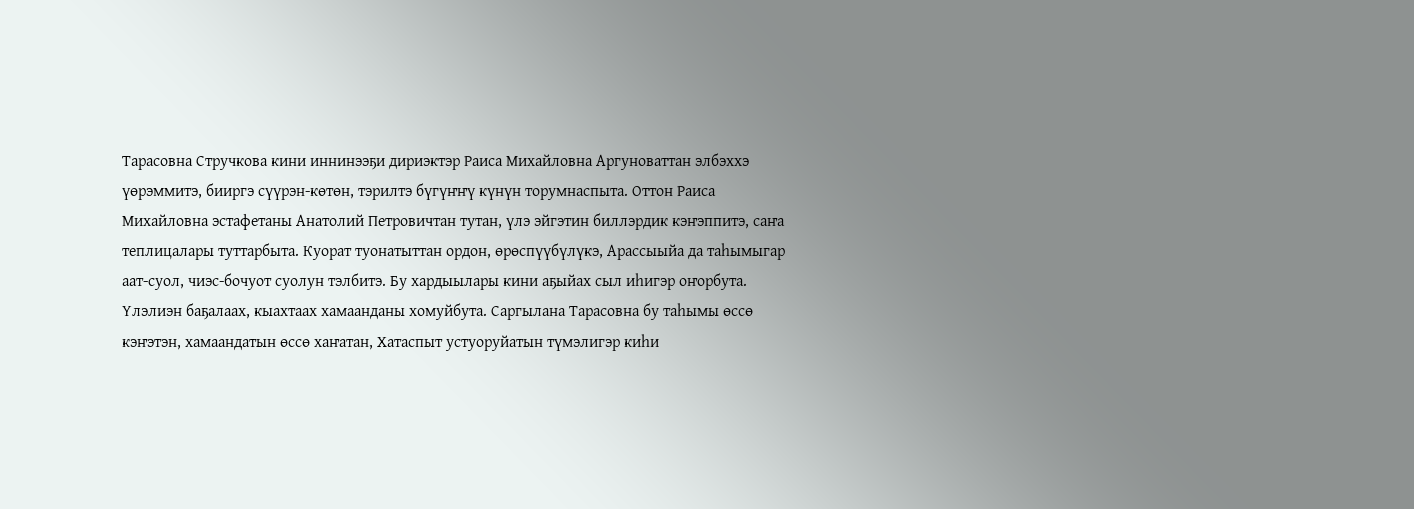Тарасовна Стручкова кини иннинээҕи дириэктэр Раиса Михайловна Аргуноваттан элбэххэ үөрэммитэ, бииргэ сүүрэн-көтөн, тэрилтэ бүгүҥҥү күнүн торумнаспыта. Оттон Раиса Михайловна эстафетаны Анатолий Петровичтан тутан, үлэ эйгэтин биллэрдик кэҥэппитэ, саҥа теплицалары туттарбыта. Куорат туонатыттан ордон, өрөспүүбүлүкэ, Арассыыйа да таһымыгар аат-суол, чиэс-бочуот суолун тэлбитэ. Бу хардыылары кини аҕыйах сыл иһигэр оҥорбута. Үлэлиэн баҕалаах, кыахтаах хамаанданы хомуйбута. Саргылана Тарасовна бу таһымы өссө кэҥэтэн, хамаандатын өссө хаҥатан, Хатаспыт устуоруйатын түмэлигэр киһи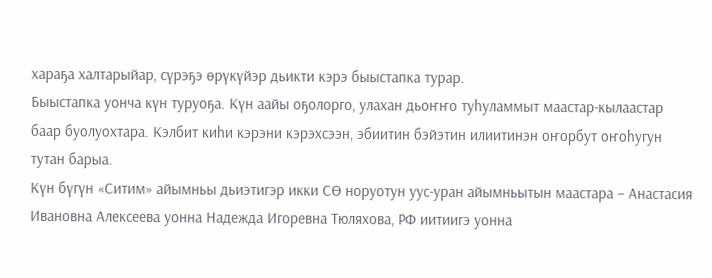хараҕа халтарыйар, сүрэҕэ өрүкүйэр дьикти кэрэ быыстапка турар.
Быыстапка уонча күн туруоҕа. Күн аайы оҕолорго, улахан дьоҥҥо туһуламмыт маастар-кылаастар баар буолуохтара. Кэлбит киһи кэрэни кэрэхсээн, эбиитин бэйэтин илиитинэн оҥорбут оҥоһугун тутан барыа.
Күн бүгүн «Ситим» айымньы дьиэтигэр икки СӨ норуотун уус-уран айымньытын маастара – Анастасия Ивановна Алексеева уонна Надежда Игоревна Тюляхова, РФ иитиигэ уонна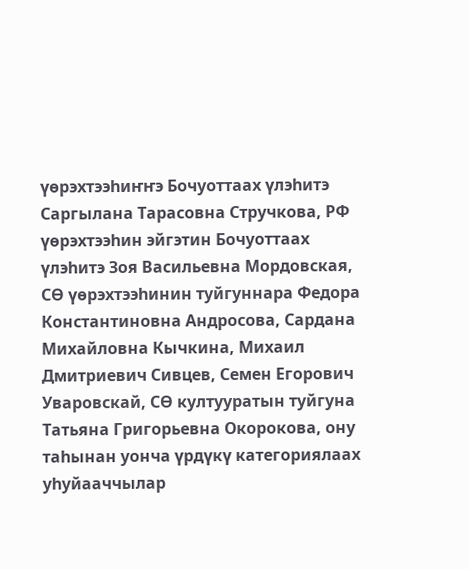үөрэхтээһиҥҥэ Бочуоттаах үлэһитэ Саргылана Тарасовна Стручкова, РФ үөрэхтээһин эйгэтин Бочуоттаах үлэһитэ Зоя Васильевна Мордовская, СӨ үөрэхтээһинин туйгуннара Федора Константиновна Андросова, Сардана Михайловна Кычкина, Михаил Дмитриевич Сивцев, Семен Егорович Уваровскай, СӨ култууратын туйгуна Татьяна Григорьевна Окорокова, ону таһынан уонча үрдүкү категориялаах уһуйааччылар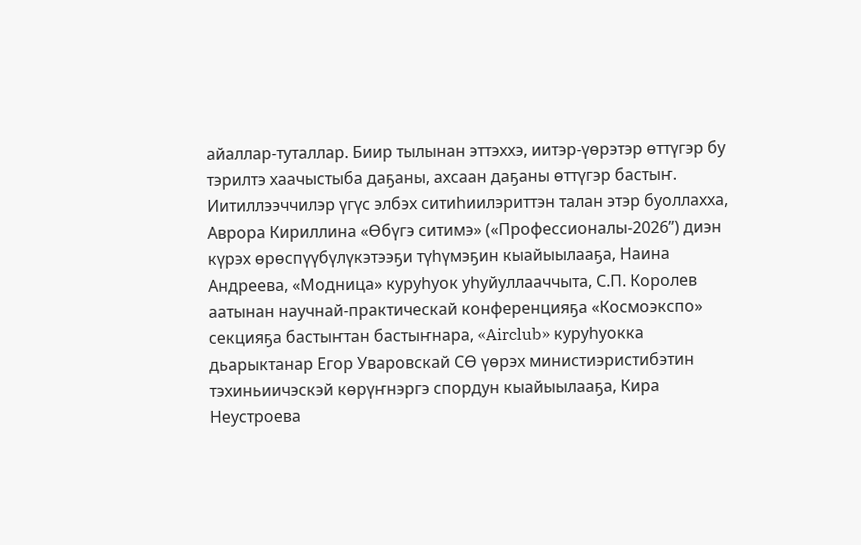айаллар-туталлар. Биир тылынан эттэххэ, иитэр-үөрэтэр өттүгэр бу тэрилтэ хаачыстыба даҕаны, ахсаан даҕаны өттүгэр бастыҥ. Иитиллээччилэр үгүс элбэх ситиһиилэриттэн талан этэр буоллахха, Аврора Кириллина «Өбүгэ ситимэ» («Профессионалы-2026”) диэн күрэх өрөспүүбүлүкэтээҕи түһүмэҕин кыайыылааҕа, Наина Андреева, «Модница» куруһуок уһуйуллааччыта, С.П. Королев аатынан научнай-практическай конференцияҕа «Космоэкспо» секцияҕа бастыҥтан бастыҥнара, «Airclub» куруһуокка дьарыктанар Егор Уваровскай СӨ үөрэх министиэристибэтин тэхиньиичэскэй көрүҥнэргэ спордун кыайыылааҕа, Кира Неустроева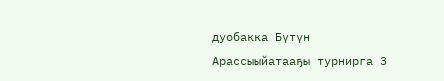дуобакка Бүтүн Арассыыйатааҕы турнирга 3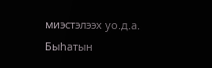миэстэлээх уо.д.а. Быһатын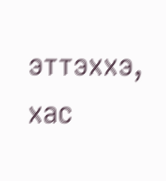эттэххэ, хас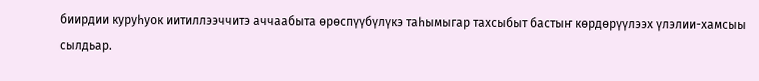биирдии куруһуок иитиллээччитэ аччаабыта өрөспүүбүлүкэ таһымыгар тахсыбыт бастыҥ көрдөрүүлээх үлэлии-хамсыы сылдьар.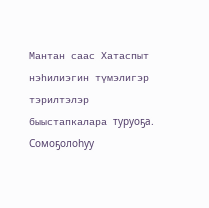Мантан саас Хатаспыт нэһилиэгин түмэлигэр тэрилтэлэр быыстапкалара туруоҕа. Сомоҕолоһуу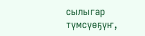сылыгар түмсүөҕүҥ,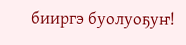бииргэ буолуоҕуҥ!